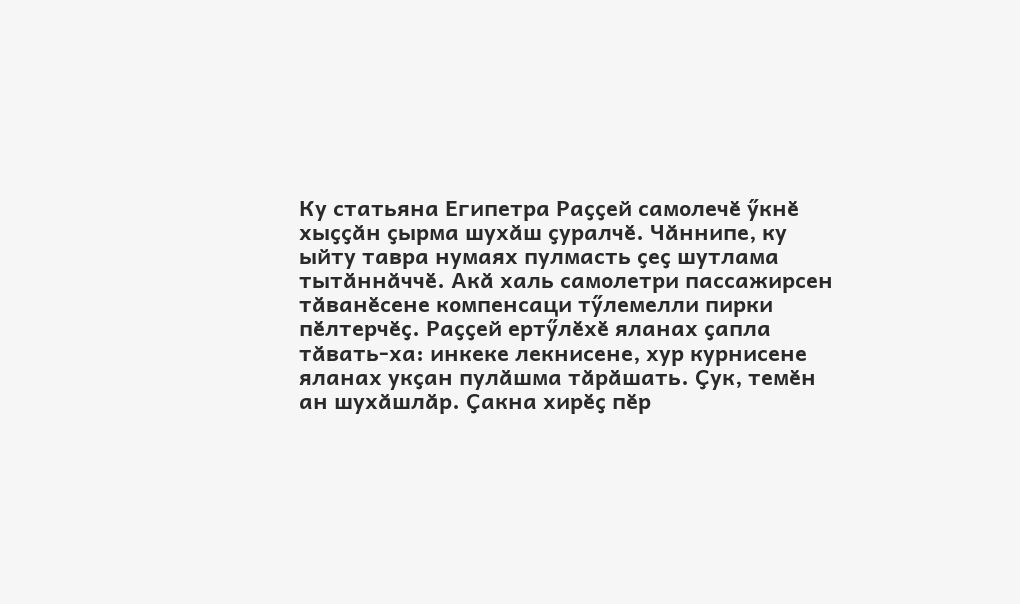Ку статьяна Египетра Раҫҫей самолечӗ ӳкнӗ хыҫҫӑн ҫырма шухӑш ҫуралчӗ. Чӑннипе, ку ыйту тавра нумаях пулмасть ҫеҫ шутлама тытӑннӑччӗ. Акӑ халь самолетри пассажирсен тӑванӗсене компенсаци тӳлемелли пирки пӗлтерчӗҫ. Раҫҫей ертӳлӗхӗ яланах ҫапла тӑвать-ха: инкеке лекнисене, хур курнисене яланах укҫан пулӑшма тӑрӑшать. Ҫук, темӗн ан шухӑшлӑр. Ҫакна хирӗҫ пӗр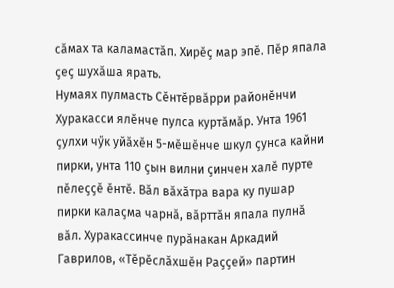сӑмах та каламастӑп. Хирӗҫ мар эпӗ. Пӗр япала ҫеҫ шухӑша ярать.
Нумаях пулмасть Сӗнтӗрвӑрри районӗнчи Хуракасси ялӗнче пулса куртӑмӑр. Унта 1961 ҫулхи чӳк уйӑхӗн 5-мӗшӗнче шкул ҫунса кайни пирки, унта 110 ҫын вилни ҫинчен халӗ пурте пӗлеҫҫӗ ӗнтӗ. Вӑл вӑхӑтра вара ку пушар пирки калаҫма чарнӑ, вӑрттӑн япала пулнӑ вӑл. Хуракассинче пурӑнакан Аркадий Гаврилов, «Тӗрӗслӑхшӗн Раҫҫей» партин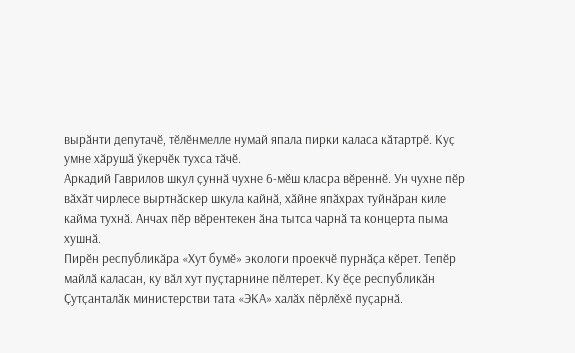вырӑнти депутачӗ, тӗлӗнмелле нумай япала пирки каласа кӑтартрӗ. Куҫ умне хӑрушӑ ӳкерчӗк тухса тӑчӗ.
Аркадий Гаврилов шкул ҫуннӑ чухне 6-мӗш класра вӗреннӗ. Ун чухне пӗр вӑхӑт чирлесе выртнӑскер шкула кайнӑ, хӑйне япӑхрах туйнӑран киле кайма тухнӑ. Анчах пӗр вӗрентекен ӑна тытса чарнӑ та концерта пыма хушнӑ.
Пирӗн республикӑра «Хут бумӗ» экологи проекчӗ пурнӑҫа кӗрет. Тепӗр майлӑ каласан, ку вӑл хут пуҫтарнине пӗлтерет. Ку ӗҫе республикӑн Ҫутҫанталӑк министерстви тата «ЭКА» халӑх пӗрлӗхӗ пуҫарнӑ.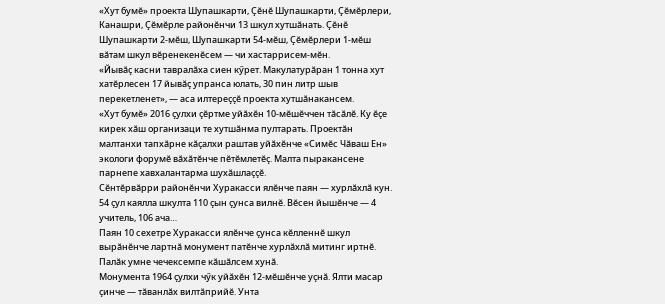«Хут бумӗ» проекта Шупашкарти, Ҫӗнӗ Шупашкарти, Ҫӗмӗрлери, Канашри, Ҫӗмӗрле районӗнчи 13 шкул хутшӑнать. Ҫӗнӗ Шупашкарти 2-мӗш, Шупашкарти 54-мӗш, Ҫӗмӗрлери 1-мӗш вӑтам шкул вӗренекенӗсем — чи хастаррисем-мӗн.
«Йывӑҫ касни тавралӑха сиен кӳрет. Макулатурӑран 1 тонна хут хатӗрлесен 17 йывӑҫ упранса юлать, 30 пин литр шыв перекетленет», — аса илтереҫҫӗ проекта хутшӑнакансем.
«Хут бумӗ» 2016 ҫулхи ҫӗртме уйӑхӗн 10-мӗшӗччен тӑсӑлӗ. Ку ӗҫе кирек хӑш организаци те хутшӑнма пултарать. Проектӑн малтанхи тапхӑрне кӑҫалхи раштав уйӑхӗнче «Симӗс Чӑваш Ен» экологи форумӗ вӑхӑтӗнче пӗтӗмлетӗҫ. Малта пыракансене парнепе хавхалантарма шухӑшлаҫҫӗ.
Сӗнтӗрвӑрри районӗнчи Хуракасси ялӗнче паян — хурлӑхлӑ кун. 54 ҫул каялла шкулта 110 ҫын ҫунса вилнӗ. Вӗсен йышӗнче — 4 учитель, 106 ача…
Паян 10 сехетре Хуракасси ялӗнче ҫунса кӗлленнӗ шкул вырӑнӗнче лартнӑ монумент патӗнче хурлӑхлӑ митинг иртнӗ. Палӑк умне чечексемпе кӑшӑлсем хунӑ.
Монумента 1964 ҫулхи чӳк уйӑхӗн 12-мӗшӗнче уҫнӑ. Ялти масар ҫинче — тӑванлӑх вилтӑприйӗ. Унта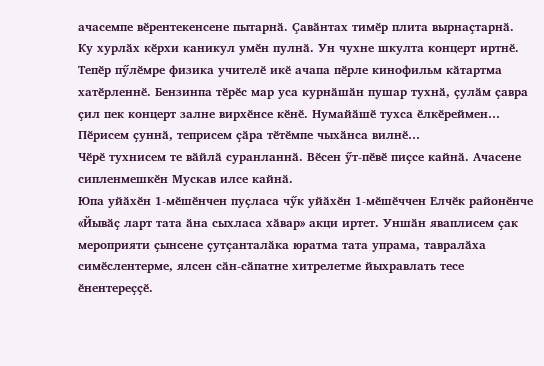ачасемпе вӗрентекенсене пытарнӑ. Ҫавӑнтах тимӗр плита вырнаҫтарнӑ.
Ку хурлӑх кӗрхи каникул умӗн пулнӑ. Ун чухне шкулта концерт иртнӗ. Тепӗр пӳлӗмре физика учителӗ икӗ ачапа пӗрле кинофильм кӑтартма хатӗрленнӗ. Бензинпа тӗрӗс мар уса курнӑшӑн пушар тухнӑ, ҫулӑм ҫавра ҫил пек концерт залне вирхӗнсе кӗнӗ. Нумайӑшӗ тухса ӗлкӗреймен… Пӗрисем ҫуннӑ, теприсем ҫӑра тӗтӗмпе чыхӑнса вилнӗ…
Чӗрӗ тухнисем те вӑйлӑ суранланнӑ. Вӗсен ӳт-пӗвӗ пиҫсе кайнӑ. Ачасене сипленмешкӗн Мускав илсе кайнӑ.
Юпа уйӑхӗн 1-мӗшӗнчен пуҫласа чӳк уйӑхӗн 1-мӗшӗччен Елчӗк районӗнче «Йывӑҫ ларт тата ӑна сыхласа хӑвар» акци иртет. Уншӑн яваплисем ҫак мероприяти ҫынсене ҫутҫанталӑка юратма тата упрама, тавралӑха симӗслентерме, ялсен сӑн-сӑпатне хитрелетме йыхравлать тесе ӗнентереҫҫӗ.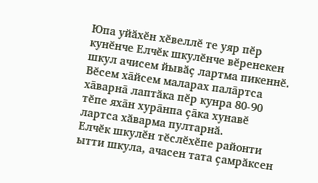Юпа уйӑхӗн хӗвеллӗ те уяр пӗр кунӗнче Елчӗк шкулӗнче вӗренекен шкул ачисем йывӑҫ лартма пикеннӗ. Вӗсем хāйсем маларах палāртса хāварнā лаптӑка пӗр кунра 80-90 тӗпе яхāн хурāнпа ҫāка хунавӗ лартса хӑварма пултарнӑ.
Елчӗк шкулӗн тӗслӗхӗпе районти ытти шкула, ачасен тата ҫамрӑксен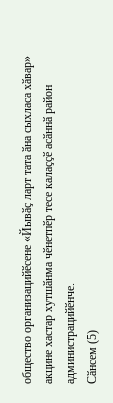общество организацийӗсене «Йывӑҫ ларт тата ӑна сыхласа хӑвар» акцине хастар хутшӑнма чӗнетпӗр тесе калаҫҫӗ асӑннӑ район администрацийӗнче.
Сӑнсем (5)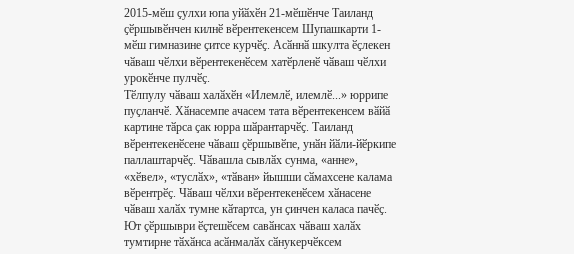2015-мӗш ҫулхи юпа уйӑхӗн 21-мӗшӗнче Таиланд ҫӗршывӗнчен килнӗ вӗрентекенсем Шупашкарти 1-мӗш гимназине ҫитсе курчӗҫ. Асӑннӑ шкулта ӗҫлекен чӑваш чӗлхи вӗрентекенӗсем хатӗрленӗ чӑваш чӗлхи урокӗнче пулчӗҫ.
Тӗлпулу чӑваш халӑхӗн «Илемлӗ, илемлӗ...» юррипе пуҫланчӗ. Хӑнасемпе ачасем тата вӗрентекенсем вӑйӑ картине тӑрса ҫак юрра шӑрантарчӗҫ. Таиланд вӗрентекенӗсене чӑваш ҫӗршывӗпе, унӑн йӑли-йӗркипе паллаштарчӗҫ. Чӑвашла сывлӑх сунма, «анне», «хӗвел», «туслӑх», «тӑван» йышши сӑмахсене калама вӗрентрӗҫ. Чӑваш чӗлхи вӗрентекенӗсем хӑнасене чӑваш халӑх тумне кӑтартса, ун ҫинчен каласа пачӗҫ. Ют ҫӗршыври ӗҫтешӗсем савӑнсах чӑваш халӑх тумтирне тӑхӑнса асӑнмалӑх сӑнукерчӗксем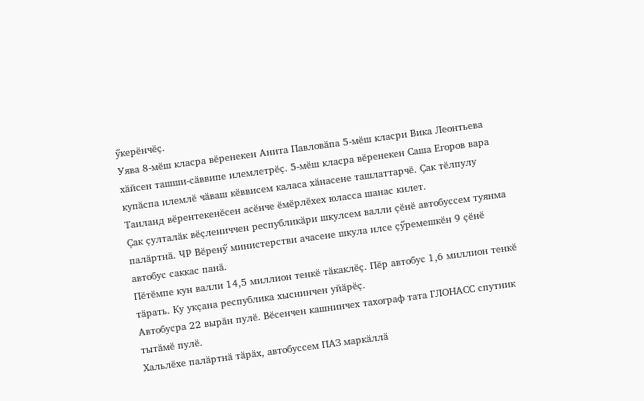ӳкерӗнчӗҫ.
Уява 8-мӗш класра вӗренекен Анита Павловӑпа 5-мӗш класри Вика Леонтьева хӑйсен ташши-сӑввипе илемлетрӗҫ. 5-мӗш класра вӗренекен Саша Егоров вара купӑспа илемлӗ чӑваш кӗввисем каласа хӑнасене ташлаттарчӗ. Ҫак тӗлпулу Таиланд вӗрентекенӗсен асӗнче ӗмӗрлӗхех юласса шанас килет.
Ҫак ҫулталӑк вӗҫлениччен республикӑри шкулсем валли ҫӗнӗ автобуссем туянма палӑртнӑ. ЧР Вӗренӳ министерстви ачасене шкула илсе ҫӳремешкӗн 9 ҫӗнӗ автобус саккас панӑ.
Пӗтӗмпе кун валли 14,5 миллион тенкӗ тӑкаклӗҫ. Пӗр автобус 1,6 миллион тенкӗ тӑрать. Ку укҫана республика хыснинчен уйӑрӗҫ.
Автобусра 22 вырӑн пулӗ. Вӗсенчен кашнинчех тахограф тата ГЛОНАСС спутник тытӑмӗ пулӗ.
Хальлӗхе палӑртнӑ тӑрӑх, автобуссем ПАЗ маркӑллӑ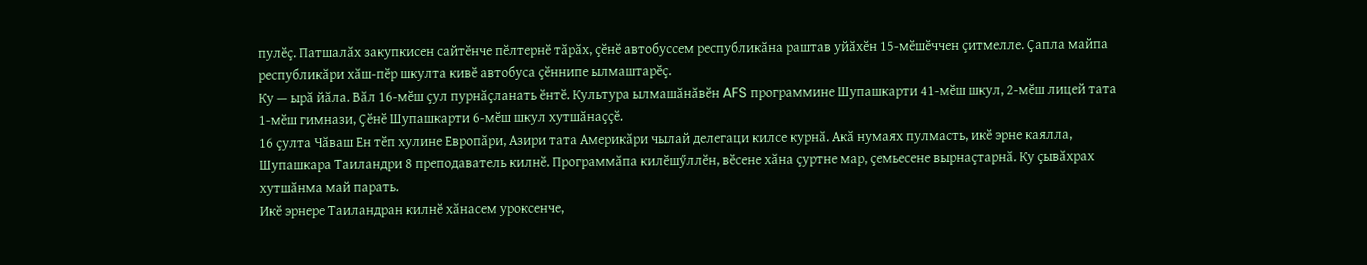пулӗҫ. Патшалӑх закупкисен сайтӗнче пӗлтернӗ тӑрӑх, ҫӗнӗ автобуссем республикӑна раштав уйӑхӗн 15-мӗшӗччен ҫитмелле. Ҫапла майпа республикӑри хӑш-пӗр шкулта кивӗ автобуса ҫӗннипе ылмаштарӗҫ.
Ку — ырӑ йӑла. Вӑл 16-мӗш ҫул пурнӑҫланать ӗнтӗ. Культура ылмашӑнӑвӗн AFS программине Шупашкарти 41-мӗш шкул, 2-мӗш лицей тата 1-мӗш гимнази, Ҫӗнӗ Шупашкарти 6-мӗш шкул хутшӑнаҫҫӗ.
16 ҫулта Чӑваш Ен тӗп хулине Европӑри, Азири тата Америкӑри чылай делегаци килсе курнӑ. Акӑ нумаях пулмасть, икӗ эрне каялла, Шупашкара Таиландри 8 преподаватель килнӗ. Программӑпа килӗшӳллӗн, вӗсене хӑна ҫуртне мар, ҫемьесене вырнаҫтарнӑ. Ку ҫывӑхрах хутшӑнма май парать.
Икӗ эрнере Таиландран килнӗ хӑнасем уроксенче,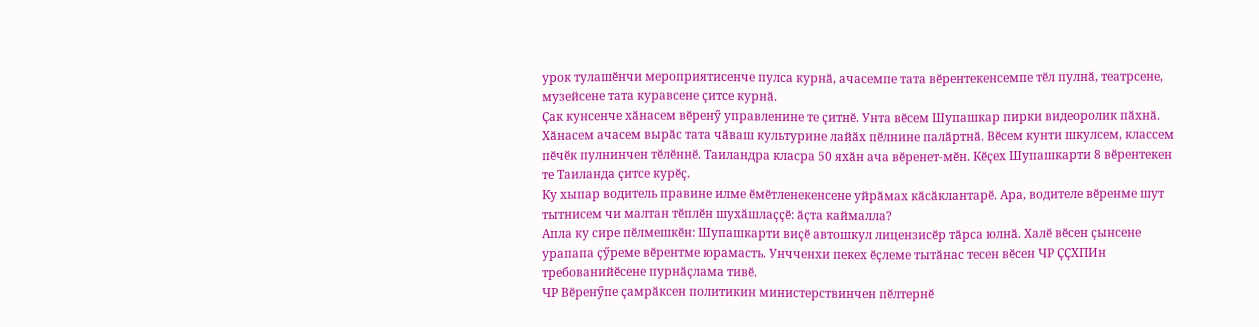урок тулашӗнчи мероприятисенче пулса курнӑ, ачасемпе тата вӗрентекенсемпе тӗл пулнӑ, театрсене, музейсене тата куравсене ҫитсе курнӑ.
Ҫак кунсенче хӑнасем вӗренӳ управленине те ҫитнӗ. Унта вӗсем Шупашкар пирки видеоролик пӑхнӑ. Хӑнасем ачасем вырӑс тата чӑваш культурине лайӑх пӗлнине палӑртнӑ. Вӗсем кунти шкулсем, классем пӗчӗк пулнинчен тӗлӗннӗ. Таиландра класра 50 яхӑн ача вӗренет-мӗн. Кӗҫех Шупашкарти 8 вӗрентекен те Таиланда ҫитсе курӗҫ.
Ку хыпар водитель правине илме ӗмӗтленекенсене уйрӑмах кӑсӑклантарӗ. Ара, водителе вӗренме шут тытнисем чи малтан тӗплӗн шухӑшлаҫҫӗ: ӑҫта каймалла?
Апла ку сире пӗлмешкӗн: Шупашкарти виҫӗ автошкул лицензисӗр тӑрса юлнӑ. Халӗ вӗсен ҫынсене урапапа ҫӳреме вӗрентме юрамасть. Унчченхи пекех ӗҫлеме тытӑнас тесен вӗсен ЧР ҪҪХПИн требованийӗсене пурнӑҫлама тивӗ.
ЧР Вӗренӳпе ҫамрӑксен политикин министерствинчен пӗлтернӗ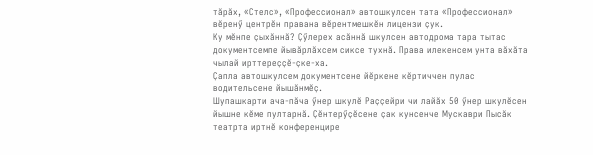тӑрӑх, «Стелс», «Профессионал» автошкулсен тата «Профессионал» вӗренӳ центрӗн правана вӗрентмешкӗн лицензи ҫук.
Ку мӗнпе ҫыхӑннӑ? Ҫӳлерех асӑннӑ шкулсен автодрома тара тытас документсемпе йывӑрлӑхсем сиксе тухнӑ. Права илекенсем унта вӑхӑта чылай ирттереҫҫӗ-ҫке-ха.
Ҫапла автошкулсем документсене йӗркене кӗртиччен пулас водительсене йышӑнмӗҫ.
Шупашкарти ача-пӑча ӳнер шкулӗ Раҫҫейри чи лайӑх 50 ӳнер шкулӗсен йышне кӗме пултарнӑ. Ҫӗнтерӳҫӗсене ҫак кунсенче Мускаври Пысӑк театрта иртнӗ конференцире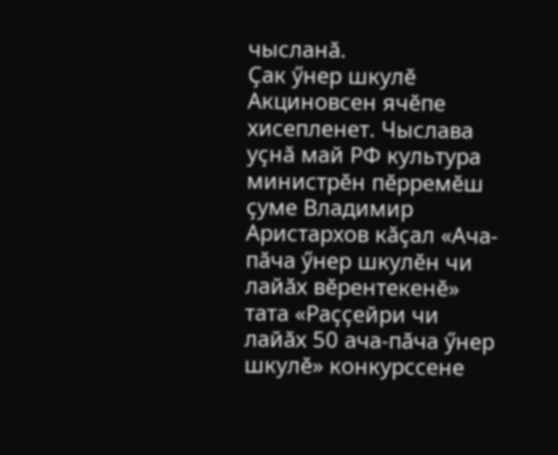чысланӑ.
Ҫак ӳнер шкулӗ Акциновсен ячӗпе хисепленет. Чыслава уҫнӑ май РФ культура министрӗн пӗрремӗш ҫуме Владимир Аристархов кӑҫал «Ача-пӑча ӳнер шкулӗн чи лайӑх вӗрентекенӗ» тата «Раҫҫейри чи лайӑх 50 ача-пӑча ӳнер шкулӗ» конкурссене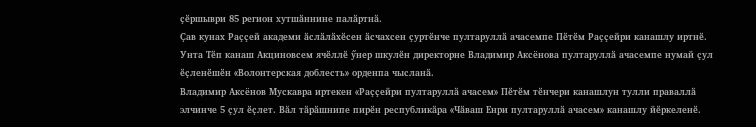ҫӗршыври 85 регион хутшӑннине палӑртнӑ.
Ҫав кунах Раҫҫей академи ӑслӑлӑхӗсен ӑсчахсен ҫуртӗнче пултаруллӑ ачасемпе Пӗтӗм Раҫҫейри канашлу иртнӗ. Унта Тӗп канаш Акциновсем ячӗллӗ ӳнер шкулӗн директорне Владимир Аксёнова пултаруллӑ ачасемпе нумай ҫул ӗҫленӗшӗн «Волонтерская доблесть» орденпа чысланӑ.
Владимир Аксёнов Мускавра иртекен «Раҫҫейри пултаруллӑ ачасем» Пӗтӗм тӗнчери канашлун тулли праваллӑ элчинче 5 ҫул ӗҫлет. Вӑл тӑрӑшнипе пирӗн республикӑра «Чӑваш Енри пултаруллӑ ачасем» канашлу йӗркеленӗ.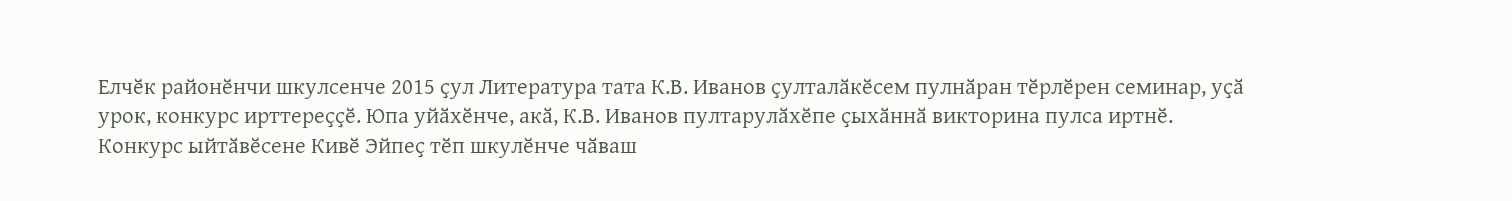Елчӗк районӗнчи шкулсенче 2015 ҫул Литература тата К.В. Иванов ҫулталӑкӗсем пулнӑран тӗрлӗрен семинар, уҫӑ урок, конкурс ирттереҫҫӗ. Юпа уйӑхӗнче, акӑ, К.В. Иванов пултарулӑхӗпе ҫыхӑннӑ викторина пулса иртнӗ. Конкурс ыйтӑвӗсене Кивӗ Эйпеҫ тӗп шкулӗнче чӑваш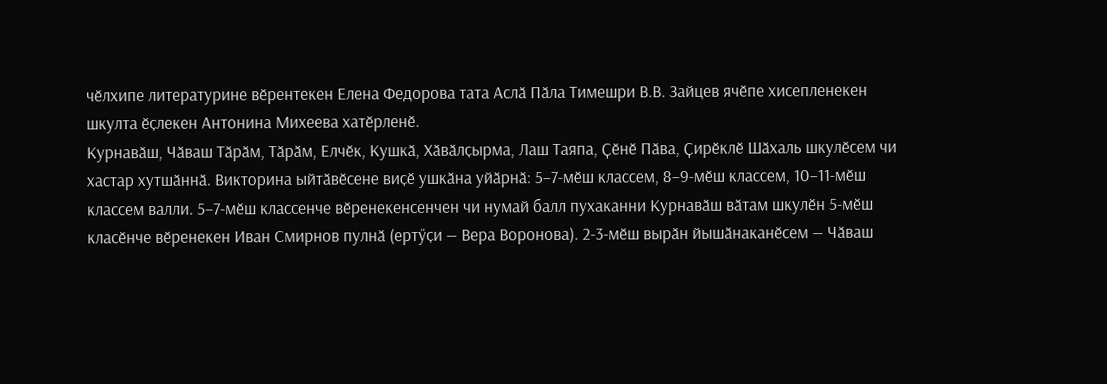чӗлхипе литературине вӗрентекен Елена Федорова тата Аслӑ Пӑла Тимешри В.В. Зайцев ячӗпе хисепленекен шкулта ӗҫлекен Антонина Михеева хатӗрленӗ.
Курнавӑш, Чӑваш Тӑрӑм, Тӑрӑм, Елчӗк, Кушкӑ, Хӑвӑлҫырма, Лаш Таяпа, Ҫӗнӗ Пӑва, Ҫирӗклӗ Шӑхаль шкулӗсем чи хастар хутшӑннӑ. Викторина ыйтӑвӗсене виҫӗ ушкӑна уйӑрнӑ: 5–7-мӗш классем, 8–9-мӗш классем, 10–11-мӗш классем валли. 5–7-мӗш классенче вӗренекенсенчен чи нумай балл пухаканни Курнавӑш вӑтам шкулӗн 5-мӗш класӗнче вӗренекен Иван Смирнов пулнӑ (ертӳҫи — Вера Воронова). 2-3-мӗш вырӑн йышӑнаканӗсем — Чӑваш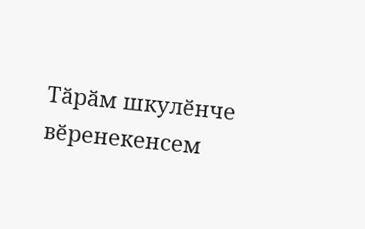Тӑрӑм шкулӗнче вӗренекенсем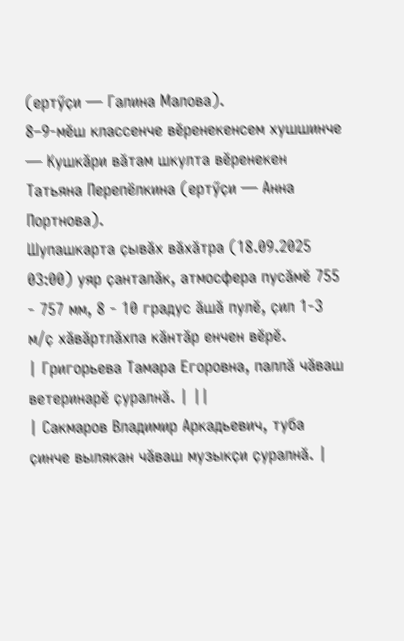(ертӳҫи — Галина Малова).
8–9-мӗш классенче вӗренекенсем хушшинче — Кушкӑри вӑтам шкулта вӗренекен Татьяна Перепёлкина (ертӳҫи — Анна Портнова).
Шупашкарта ҫывӑх вӑхӑтра (18.09.2025 03:00) уяр ҫанталӑк, атмосфера пусӑмӗ 755 - 757 мм, 8 - 10 градус ӑшӑ пулӗ, ҫил 1-3 м/ҫ хӑвӑртлӑхпа кӑнтӑр енчен вӗрӗ.
| Григорьева Тамара Егоровна, паллӑ чӑваш ветеринарӗ ҫуралнӑ. | ||
| Сакмаров Владимир Аркадьевич, туба ҫинче вылякан чӑваш музыкҫи ҫуралнӑ. |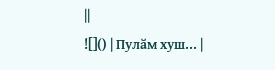||
![]() | Пулӑм хуш... |